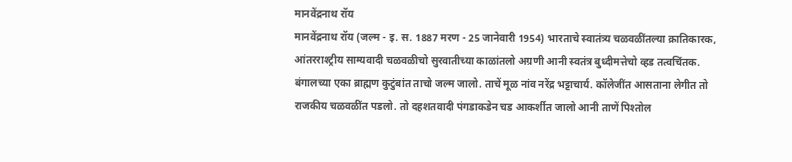मानवेंद्रनाथ रॉय
मानवेंद्रनाथ रॉय (जल्म - इ. स. 1887 मरण - 25 जानेवारी 1954) भारताचे स्वातंत्र्य चळवळींतल्या क्रातिकारक, आंतरराश्ट्रीय साम्यवादी चळवळीचो सुरवातीच्या काळांतलो अग्रणी आनी स्वतंत्र बुध्दीमत्तेचो व्हड तत्वचिंतक.
बंगालच्या एका ब्राह्मण कुटुंबांत ताचो जल्म जालो. ताचें मूळ नांव नरेंद्र भट्टाचार्य. कॉलेजींत आसताना लेगीत तो राजकीय चळवळींत पडलो. तो दहशतवादी पंगडाकडेन चड आकर्शीत जालो आनी ताणें पिश्तोल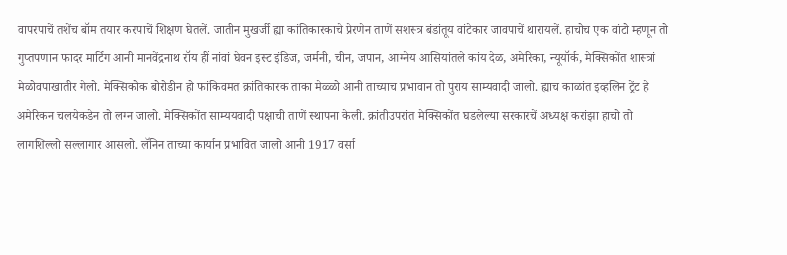वापरपाचें तशेंच बॉम तयार करपाचें शिक्षण घेतलें. जातीन मुखर्जी ह्या कांतिकारकाचे प्रेरणेन ताणें सशस्त्र बंडांतूय वांटेकार जावपाचें थारायलें. हाचोच एक वांटो म्हणून तो गुप्तपणान फादर मार्टिग आनी मानवेंद्रनाथ रॉय हीं नांवां घेवन इस्ट इंडिज, जर्मनी, चीन, जपान, आग्नेय आसियांतले कांय देळ, अमेरिका, न्यूयॉर्क, मेक्सिकोंत शास्त्रां मेळोवपाखातीर गेलो. मेक्सिकोक बोरोडीन हो फांकिवमत क्रांतिकारक ताका मेळ्ळो आनी ताच्याच प्रभावान तो पुराय साम्यवादी जालो. ह्याच काळांत इव्हलिन ट्रेंट हे अमेरिकन चलयेकडेन तो लग्न जालो. मेक्सिकोंत साम्ययवादी पक्षाची ताणें स्थापना केली. क्रांतीउपरांत मेक्सिकोंत घडलेल्या सरकारचें अध्यक्ष करांझा हाचो तो लागशिल्लो सल्लागार आसलो. लॅनिन ताच्या कार्यान प्रभावित जालो आनी 1917 वर्सा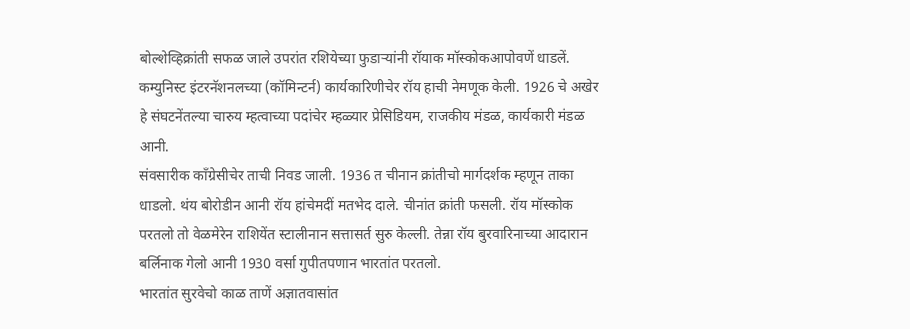बोल्शेव्हिक्रांती सफळ जाले उपरांत रशियेच्या फुडाऱ्यांनी रॉयाक मॉस्कोकआपोवणें धाडलें. कम्युनिस्ट इंटरनॅशनलच्या (कॉमिन्टर्न) कार्यकारिणीचेर रॉय हाची नेमणूक केली. 1926 चे अखेर हे संघटनेंतल्या चारुय म्हत्वाच्या पदांचेर म्हळ्यार प्रेसिडियम, राजकीय मंडळ, कार्यकारी मंडळ आनी.
संवसारीक काँग्रेसीचेर ताची निवड जाली. 1936 त चीनान क्रांतीचो मार्गदर्शक म्हणून ताका धाडलो. थंय बोरोडीन आनी रॉय हांचेमदीं मतभेद दाले. चीनांत क्रांती फसली. रॉय मॉस्कोक परतलो तो वेळमेरेन राशियेंत स्टालीनान सत्तासर्त सुरु केल्ली. तेन्ना रॉय बुरवारिनाच्या आदारान बर्लिनाक गेलो आनी 1930 वर्सा गुपीतपणान भारतांत परतलो.
भारतांत सुरवेचो काळ ताणें अज्ञातवासांत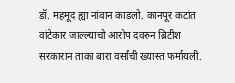डॉ. महमूद ह्या नांवान काडलो. कानपूर कटांत वांटेकार जाल्ल्याचो आरोप दवरुन ब्रिटीश सरकारान ताका बारा वर्सांची ख्यास्त फर्मायली.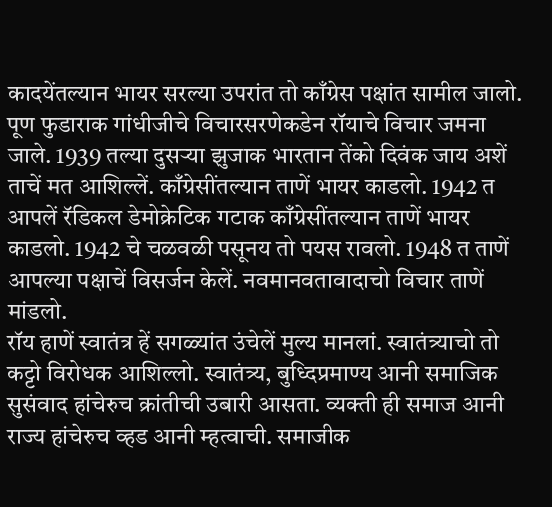कादयेंतल्यान भायर सरल्या उपरांत तो काँग्रेस पक्षांत सामील जालो. पूण फुडाराक गांधीजीचे विचारसरणेकडेन रॉयाचे विचार जमना जाले. 1939 तल्या दुसऱ्या झुजाक भारतान तेंको दिवंक जाय अशें ताचें मत आशिल्लें. काँग्रेसींतल्यान ताणें भायर काडलो. 1942 त आपलें रॅडिकल डेमोक्रेटिक गटाक काँग्रेसींतल्यान ताणें भायर काडलो. 1942 चे चळवळी पसूनय तो पयस रावलो. 1948 त ताणें आपल्या पक्षाचें विसर्जन केलें. नवमानवतावादाचो विचार ताणें मांडलो.
रॉय हाणें स्वातंत्र हें सगळ्यांत उंचेलें मुल्य मानलां. स्वातंत्र्याचो तो कट्टो विरोधक आशिल्लो. स्वातंत्र्य, बुध्दिप्रमाण्य आनी समाजिक सुसंवाद हांचेरुच क्रांतीची उबारी आसता. व्यक्ती ही समाज आनी राज्य हांचेरुच व्हड आनी म्हत्वाची. समाजीक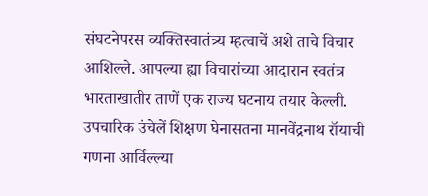संघटनेपरस व्यक्तिस्वातंत्र्य म्हत्वाचें अशे ताचे विचार आशिल्ले. आपल्या ह्या विचारांच्या आदारान स्वतंत्र भारताखातीर ताणें एक राज्य घटनाय तयार केल्ली. उपचारिक उंचेलें शिक्षण घेनासतना मानवेंद्रनाथ रॉयाची गणना आर्विल्ल्या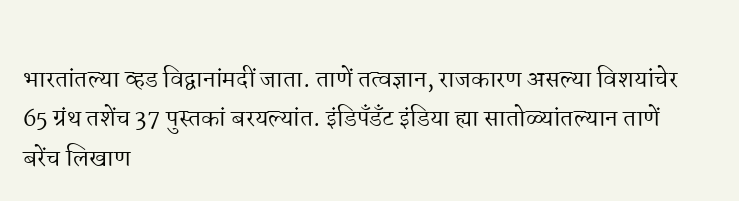भारतांतल्या व्हड विद्वानांमदीं जाता. ताणें तत्वज्ञान, राजकारण असल्या विशयांचेर 65 ग्रंथ तशेंच 37 पुस्तकां बरयल्यांत. इंडिपँडँट इंडिया ह्या सातोळ्यांतल्यान ताणें बरेंच लिखाण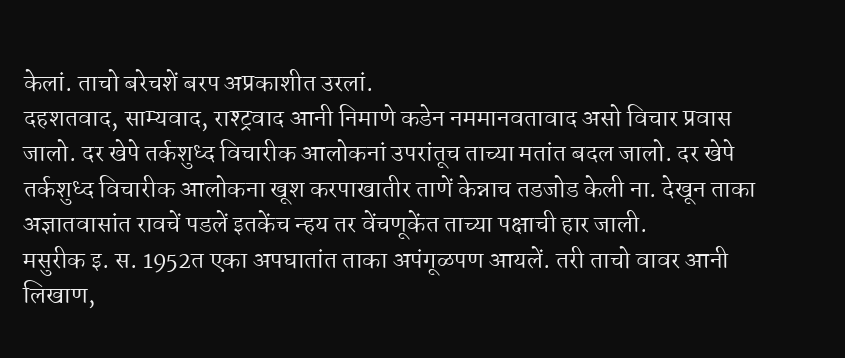केलां. ताचो बरेचशें बरप अप्रकाशीत उरलां.
दहशतवाद, साम्यवाद, राश्ट्रवाद आनी निमाणे कडेन नममानवतावाद असो विचार प्रवास जालो. दर खेपे तर्कशुध्द विचारीक आलोकनां उपरांतूच ताच्या मतांत बदल जालो. दर खेपे तर्कशुध्द विचारीक आलोकना खूश करपाखातीर ताणें केन्नाच तडजोड केली ना. देखून ताका अज्ञातवासांत रावचें पडलें इतकेंच न्हय तर वेंचणूकेंत ताच्या पक्षाची हार जाली.
मसुरीक इ. स. 1952त एका अपघातांत ताका अपंगूळपण आयलें. तरी ताचो वावर आनी लिखाण,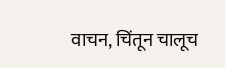वाचन, चिंतून चालूच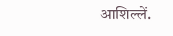आशिल्लें.